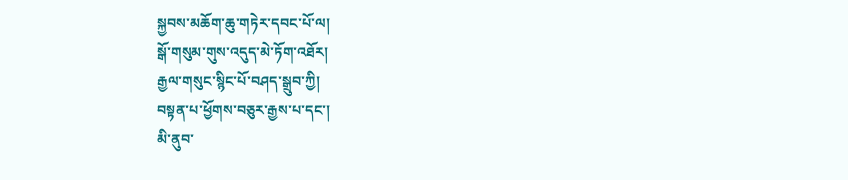སྐྱབས་མཆོག་ཆུ་གཏེར་དབང་པོ་ལ།
སྒོ་གསུམ་གུས་འདུད་མེ་ཏོག་འཐོར།
རྒྱལ་གསུང་སྙིང་པོ་བཤད་སྒྲུབ་ཀྱི།
བསྟན་པ་ཕྱོགས་བཅུར་རྒྱས་པ་དང་།
མི་ནུབ་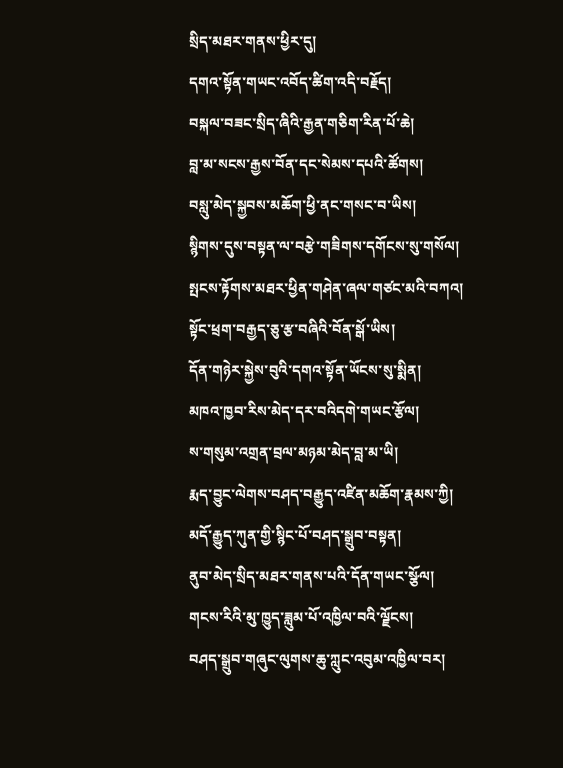སྲིད་མཐར་གནས་ཕྱིར་དུ།
དགའ་སྟོན་གཡང་འབོད་ཚིག་འདི་བརྗོད།
བསྐལ་བཟང་སྲིད་ཞིའི་རྒྱན་གཅིག་རིན་པོ་ཆེ།
བླ་མ་སངས་རྒྱས་བོན་དང་སེམས་དཔའི་ཚོགས།
བསླུ་མེད་སྐྱབས་མཆོག་ཕྱི་ནང་གསང་བ་ཡིས།
སྙིགས་དུས་བསྟན་ལ་བརྩེ་གཟིགས་དགོངས་སུ་གསོལ།
སྤངས་རྟོགས་མཐར་ཕྱིན་གཤེན་ཞལ་གཙང་མའི་བཀའ།
སྟོང་ཕྲག་བརྒྱད་ཅུ་རྩ་བཞིའི་བོན་སྒོ་ཡིས།
དོན་གཉེར་སྐྱེས་བུའི་དགའ་སྟོན་ཡོངས་སུ་སྨིན།
མཁའ་ཁྱབ་རིས་མེད་དར་བའིདགེ་གཡང་རྩོལ།
ས་གསུམ་འགྲན་བྲལ་མཉམ་མེད་བླ་མ་ཡི།
རྨད་བྱུང་ལེགས་བཤད་བརྒྱུད་འཛིན་མཆོག་རྣམས་ཀྱི།
མདོ་རྒྱུད་ཀུན་གྱི་སྙིང་པོ་བཤད་སྒྲུབ་བསྟན།
ནུབ་མེད་སྲིད་མཐར་གནས་པའི་དོན་གཡང་སྩོལ།
གངས་རིའི་མུ་ཁྱུད་ཟླུམ་པོ་འཁྱིལ་བའི་ལྗོངས།
བཤད་སྒྲུབ་གཞུང་ལུགས་ཆུ་ཀླུང་འབུམ་འཁྱིལ་བར།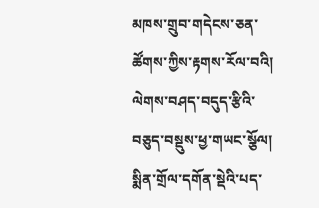མཁས་གྲུབ་གདེངས་ཅན་ཚོགས་ཀྱིས་རྟགས་རོལ་བའི།
ལེགས་བཤད་བདུད་རྩིའི་བཅུད་བསྡུས་ཕྱ་གཡང་སྩོལ།
སྨིན་གྲོལ་དགོན་སྡེའི་པད་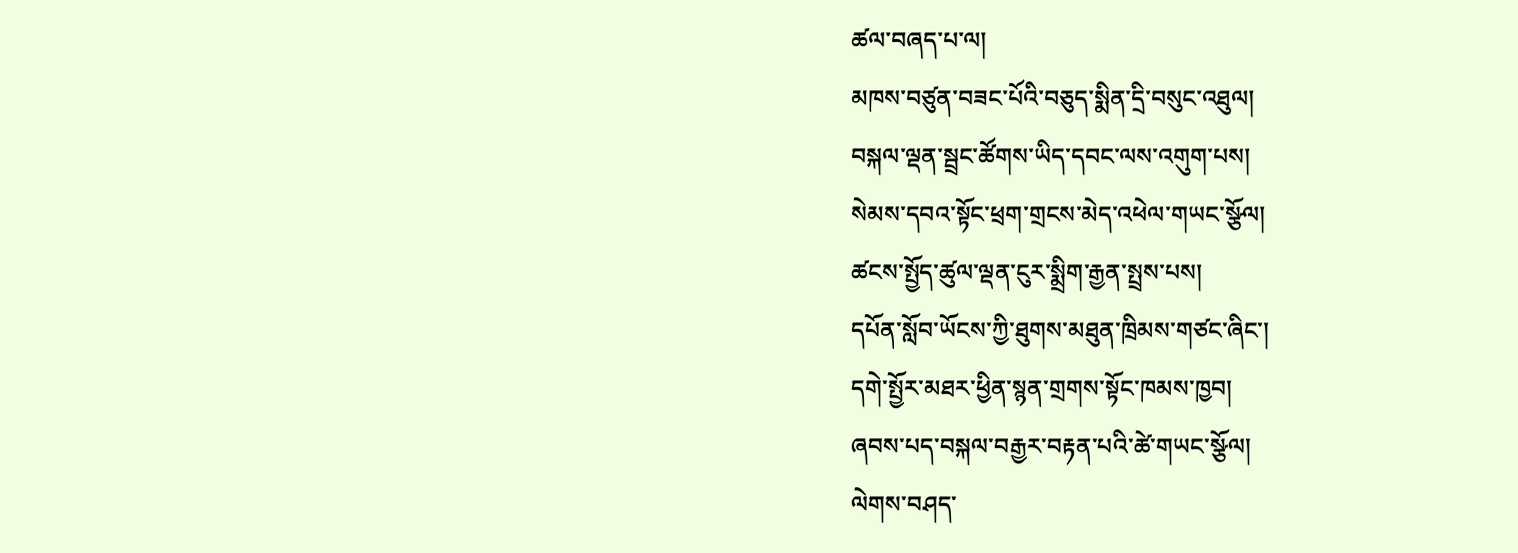ཚལ་བཞད་པ་ལ།
མཁས་བཙུན་བཟང་པོའི་བཅུད་སྨིན་དྲི་བསུང་འཐུལ།
བསྐལ་ལྡན་སྦྲང་ཚོགས་ཡིད་དབང་ལས་འགུག་པས།
སེམས་དབའ་སྟོང་ཕྲག་གྲངས་མེད་འཕེལ་གཡང་སྩོལ།
ཚངས་སྤྱོད་ཚུལ་ལྡན་ངུར་སྨྲིག་རྒྱན་སྤྲས་པས།
དཔོན་སློབ་ཡོངས་ཀྱི་ཐུགས་མཐུན་ཁྲིམས་གཙང་ཞིང་།
དགེ་སྤྱོར་མཐར་ཕྱིན་སྙན་གྲགས་སྟོང་ཁམས་ཁྱབ།
ཞབས་པད་བསྐལ་བརྒྱར་བརྟན་པའི་ཚེ་གཡང་སྩོལ།
ལེགས་བཤད་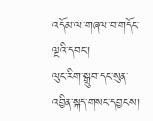འདོམ་ལ་གཞལ་བ་གདོང་ལྔའི་དབང་།
ལུང་རིག་སྒྲུབ་དང་སུན་འབྱིན་སྐད་གསང་དབྱངས།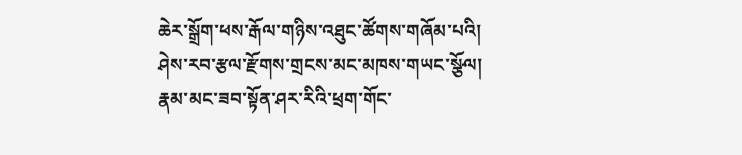ཆེར་སྒྲོག་ཕས་རྒོལ་གཉིས་འཐུང་ཚོགས་གཞོམ་པའི།
ཤེས་རབ་རྩལ་རྫོགས་གྲངས་མང་མཁས་གཡང་སྩོལ།
རྣམ་མང་ཟབ་སྟོན་ཤར་རིའི་ཕྲག་གོང་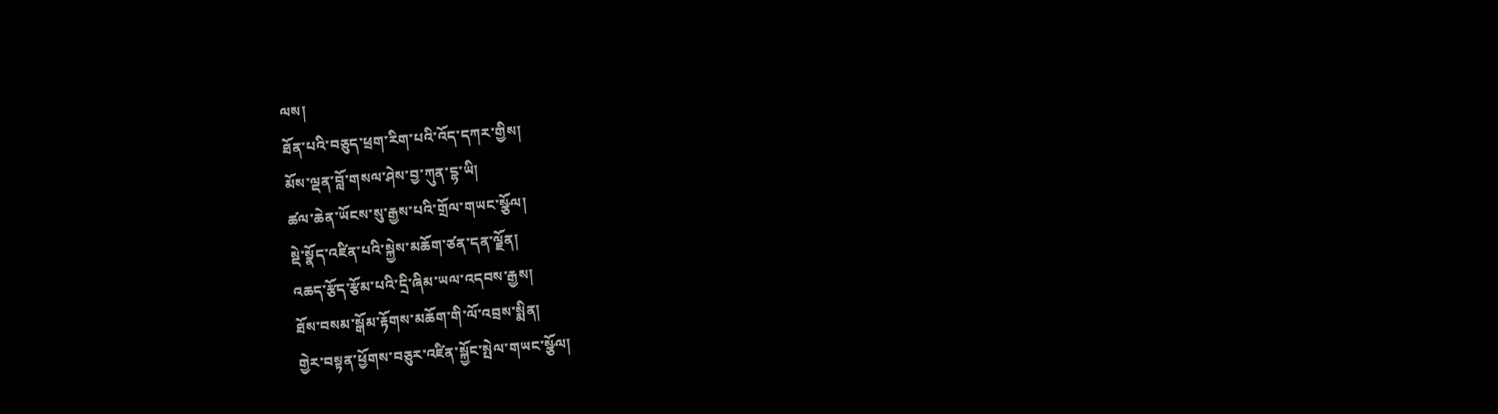ལས།
ཐོན་པའི་བཅུད་ཕྲག་རིག་པའི་འོད་དཀར་གྱིས།
མོས་ལྡན་བློ་གསལ་ཤེས་བྱ་ཀུན་དྷ་ཡི།
ཚལ་ཆེན་ཡོངས་སུ་རྒྱས་པའི་གྲོལ་གཡང་སྩོལ།
སྡེ་སྣོད་འཛིན་པའི་སྐྱེས་མཆོག་ཙན་དན་ལྗོན།
འཆད་རྩོད་རྩོམ་པའི་དྲི་ཞིམ་ཡལ་འདབས་རྒྱས།
ཐོས་བསམ་སྒོམ་རྟོགས་མཆོག་གི་ལོ་འབྲས་སྨིན།
གྱེར་བསྟན་ཕྱོགས་བཅུར་འཛིན་སྐྱོང་སྤེལ་གཡང་སྩོལ།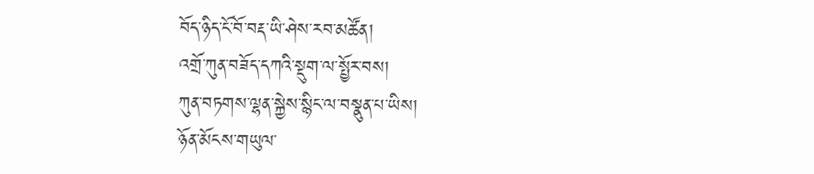བོད་ཉིད་ངོ་བོ་བརྡ་ཡི་ཤེས་རབ་མཚོན།
འགྲོ་ཀུན་བཟོད་དཀའི་སྡུག་ལ་སྤྱོར་བས།
ཀུན་བཏགས་ལྷན་སྐྱེས་སྙིང་ལ་བསྣུན་པ་ཡིས།
ཉོན་མོངས་གཡུལ་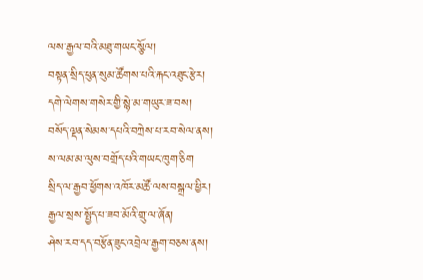ལས་རྒྱལ་བའི་མཐུ་གཡང་སྩོལ།
བསྟན་སྲིད་ཕུན་སུམ་ཚོགས་པའི་རྐང་འཐུང་རྩེར།
དགེ་ལེགས་གསེར་གྱི་སྙེ་མ་གཡུར་ཟ་བས།
བསོད་ལྡན་སེམས་དཔའི་བཀྲེས་པ་རབ་སེལ་ནས།
ས་ལམ་མ་ལུས་བགྲོད་པའི་གཡང་ཁུག་ཅིག
སྲིད་ལ་རྒྱབ་ཕྱོགས་འཁོར་མཚོ་ལས་བསྒྲལ་ཕྱིར།
རྒྱལ་སྲས་སྤྱོད་པ་ཟབ་མོའི་གྲུ་ལ་ཞོན།
ཤེས་རབ་དད་བརྩོན་ཟུང་འབྲེལ་རྒྱག་བཅས་ནས།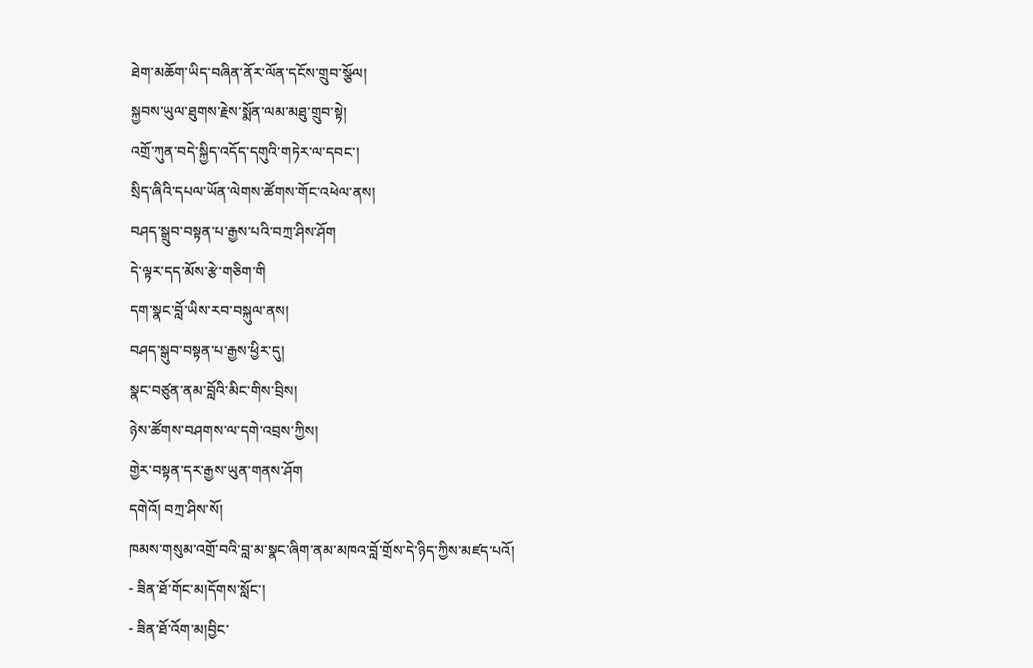ཐེག་མཆོག་ཡིད་བཞིན་ནོར་ལོན་དངོས་གྲུབ་སྩོལ།
སྐྱབས་ཡུལ་ཐུགས་རྗེས་སྨོན་ལམ་མཐུ་གྲུབ་སྟེ།
འགྲོ་ཀུན་བདེ་སྐྱིད་འདོད་དགུའི་གཏེར་ལ་དབང་།
སྲིད་ཞིའི་དཔལ་ཡོན་ལེགས་ཚོགས་གོང་འཕེལ་ནས།
བཤད་སྒྲུབ་བསྟན་པ་རྒྱས་པའི་བཀྲ་ཤིས་ཤོག
དེ་ལྟར་དད་མོས་རྩེ་གཅིག་གི
དག་སྣང་བློ་ཡིས་རབ་བསྐུལ་ནས།
བཤད་སྒུབ་བསྟན་པ་རྒྱས་ཕྱིར་དུ།
སྣང་བཙུན་ནམ་བློའི་མིང་གིས་བྲིས།
ཉེས་ཚོགས་བཤགས་ལ་དགེ་འབྲས་ཀྱིས།
གྱེར་བསྟན་དར་རྒྱས་ཡུན་གནས་ཤོག
དགེའོ། བཀྲ་ཤིས་སོ།
ཁམས་གསུམ་འགྲོ་བའི་བླ་མ་སྣང་ཞིག་ནམ་མཁའ་བློ་གྲོས་དེ་ཉིད་ཀྱིས་མཛད་པའོ།
- ཟིན་ཐོ་གོང་མ།དོགས་སློང་།
- ཟིན་ཐོ་འོག་མ།བྱིང་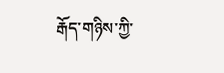རྒོད་གཉིས་ཀྱི་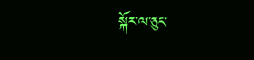སྐོར་ལ་ཅུང་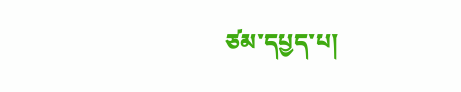ཙམ་དཔྱད་པ།